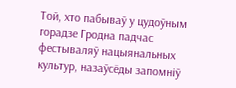Той, хто пабываў у цудоўным горадзе Гродна падчас фестываляў нацыянальных культур, назаўсёды запомніў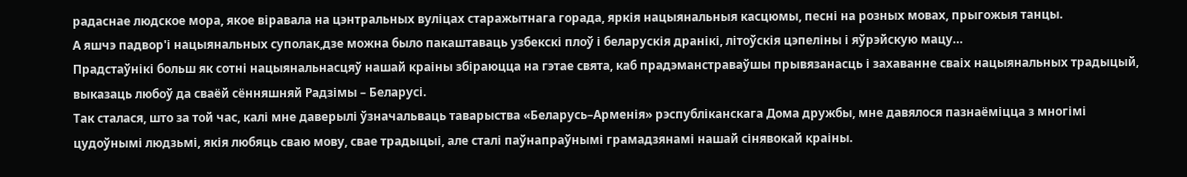радаснае людское мора, якое віравала на цэнтральных вуліцах старажытнага горада, яркія нацыянальныя касцюмы, песні на розных мовах, прыгожыя танцы.
А яшчэ падвор'і нацыянальных суполак,дзе можна было пакаштаваць узбекскі плоў і беларускія дранікі, літоўскія цэпеліны і яўрэйскую мацу…
Прадстаўнікі больш як сотні нацыянальнасцяў нашай краіны збіраюцца на гэтае свята, каб прадэманстраваўшы прывязанасць і захаванне сваіх нацыянальных традыцый, выказаць любоў да сваёй сённяшняй Радзімы – Беларусі.
Так сталася, што за той час, калі мне даверылі ўзначальваць таварыства «Беларусь–Арменія» рэспубліканскага Дома дружбы, мне давялося пазнаёміцца з многімі цудоўнымі людзьмі, якія любяць сваю мову, свае традыцыі, але сталі паўнапраўнымі грамадзянамі нашай сінявокай краіны.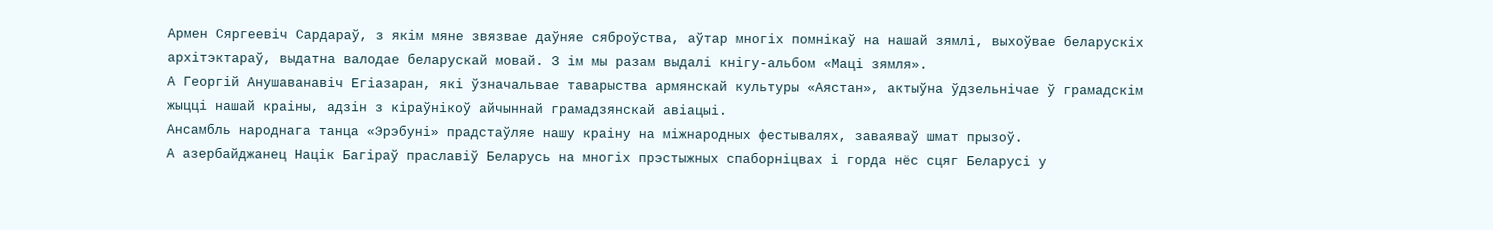Армен Сяргеевіч Сардараў, з якім мяне звязвае даўняе сяброўства, аўтар многіх помнікаў на нашай зямлі, выхоўвае беларускіх архітэктараў, выдатна валодае беларускай мовай. З ім мы разам выдалі кнігу-альбом «Маці зямля».
А Георгій Анушаванавіч Егіазаран, які ўзначальвае таварыства армянскай культуры «Аястан», актыўна ўдзельнічае ў грамадскім жыцці нашай краіны, адзін з кіраўнікоў айчыннай грамадзянскай авіацыі.
Ансамбль народнага танца «Эрэбуні» прадстаўляе нашу краіну на міжнародных фестывалях, заваяваў шмат прызоў.
А азербайджанец Націк Багіраў праславіў Беларусь на многіх прэстыжных спаборніцвах і горда нёс сцяг Беларусі у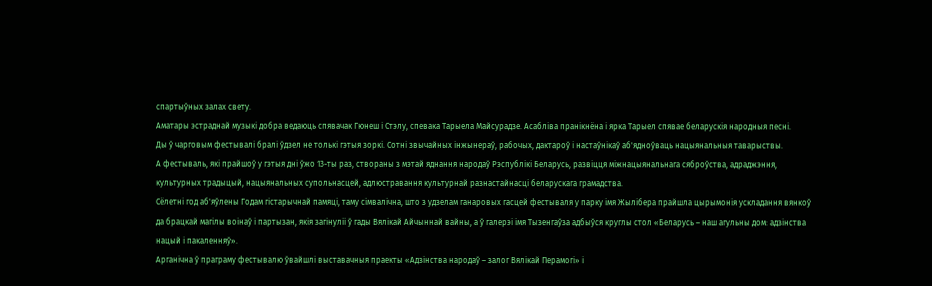спартыўных залах свету.
Аматары эстраднай музыкі добра ведаюць спявачак Гюнеш і Стэлу, спевака Тарыела Майсурадзе. Асабліва пранікнёна і ярка Тарыел спявае беларускія народныя песні.
Ды ў чарговым фестывалі бралі ўдзел не толькі гэтыя зоркі. Сотні звычайных інжынераў, рабочых, дактароў і настаўнікаў аб'ядноўваць нацыянальныя таварыствы.
А фестываль, які прайшоў у гэтыя дні ўжо 13-ты раз, створаны з мэтай яднання народаў Рэспублікі Беларусь, развіцця міжнацыянальнага сяброўства, адраджэння, культурных традыцый, нацыянальных супольнасцей, адлюстравання культурнай разнастайнасці беларускага грамадства.
Сёлетні год аб'яўлены Годам гістарычнай памяці, таму сімвалічна, што з удзелам ганаровых гасцей фестываля у парку імя Жылібера прайшла цырымонія ускладання вянкоў да брацкай магілы воінаў і партызан, якія загінуліі ў гады Вялікай Айчыннай вайны, а ў галерэі імя Тызенгаўза адбыўся круглы стол «Беларусь – наш агульны дом: адзінства нацый і пакаленняў».
Арганічна ў праграму фестывалю ўвайшлі выставачныя праекты «Адзінства народаў – залог Вялікай Перамогі» і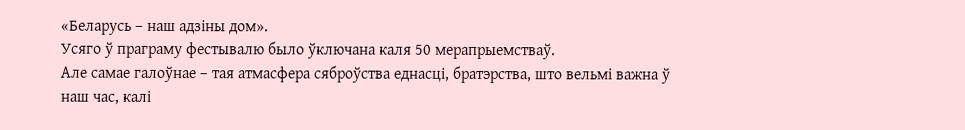«Беларусь – наш адзіны дом».
Усяго ў праграму фестывалю было ўключана каля 50 мерапрыемстваў.
Але самае галоўнае – тая атмасфера сяброўства еднасці, братэрства, што вельмі важна ў наш час, калі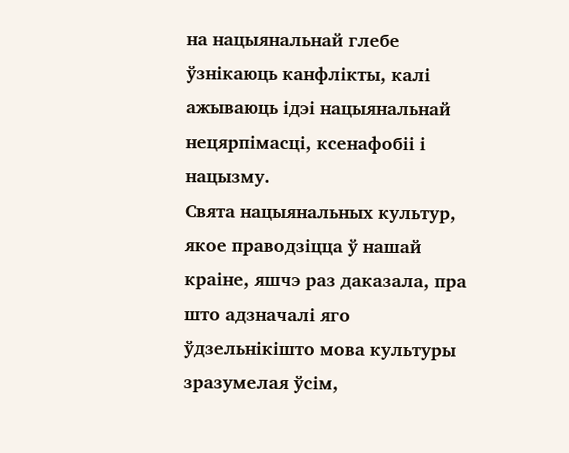на нацыянальнай глебе ўзнікаюць канфлікты, калі ажываюць ідэі нацыянальнай нецярпімасці, ксенафобіі і нацызму.
Свята нацыянальных культур, якое праводзіцца ў нашай краіне, яшчэ раз даказала, пра што адзначалі яго ўдзельнікішто мова культуры зразумелая ўсім,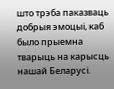што трэба паказваць добрыя эмоцыі, каб было прыемна тварыць на карысць нашай Беларусі.